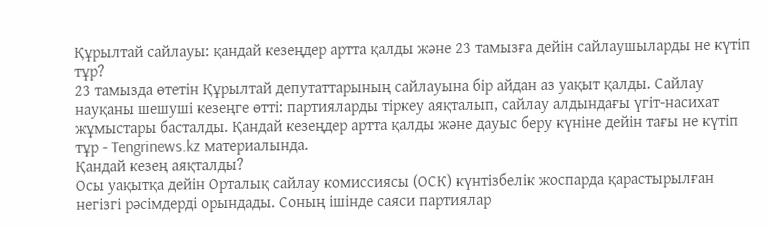Құрылтай сайлауы: қандай кезеңдер артта қалды және 23 тамызға дейін сайлаушыларды не күтіп тұр?
23 тамызда өтетін Құрылтай депутаттарының сайлауына бір айдан аз уақыт қалды. Сайлау науқаны шешуші кезеңге өтті: партияларды тіркеу аяқталып, сайлау алдындағы үгіт-насихат жұмыстары басталды. Қандай кезеңдер артта қалды және дауыс беру күніне дейін тағы не күтіп тұр - Tengrinews.kz материалында.
Қандай кезең аяқталды?
Осы уақытқа дейін Орталық сайлау комиссиясы (ОСК) күнтізбелік жоспарда қарастырылған негізгі рәсімдерді орындады. Соның ішінде саяси партиялар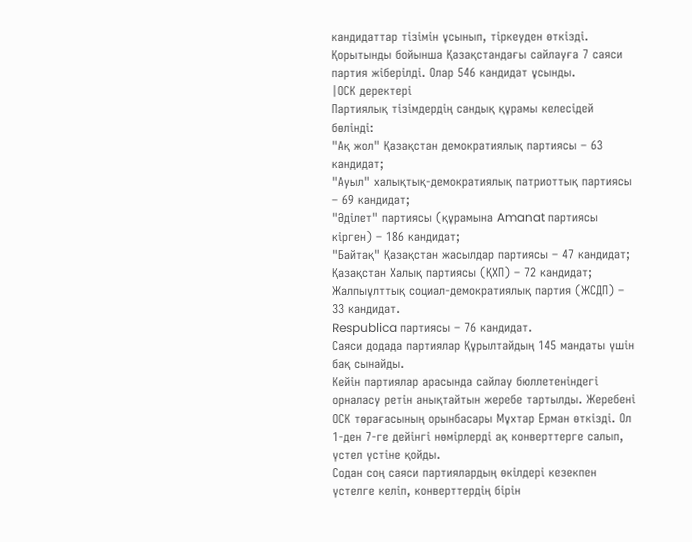кандидаттар тізімін ұсынып, тіркеуден өткізді. Қорытынды бойынша Қазақстандағы сайлауға 7 саяси партия жіберілді. Олар 546 кандидат ұсынды.
|ОСК деректері
Партиялық тізімдердің сандық құрамы келесідей бөлінді:
"Ақ жол" Қазақстан демократиялық партиясы – 63 кандидат;
"Ауыл" халықтық-демократиялық патриоттық партиясы – 69 кандидат;
"Әділет" партиясы (құрамына Amanat партиясы кірген) – 186 кандидат;
"Байтақ" Қазақстан жасылдар партиясы – 47 кандидат;
Қазақстан Халық партиясы (ҚХП) – 72 кандидат;
Жалпыұлттық социал-демократиялық партия (ЖСДП) – 33 кандидат.
Respublica партиясы – 76 кандидат.
Саяси додада партиялар Құрылтайдың 145 мандаты үшін бақ сынайды.
Кейін партиялар арасында сайлау бюллетеніндегі орналасу ретін анықтайтын жеребе тартылды. Жеребені ОСК төрағасының орынбасары Мұхтар Ерман өткізді. Ол 1-ден 7-ге дейінгі нөмірлерді ақ конверттерге салып, үстел үстіне қойды.
Содан соң саяси партиялардың өкілдері кезекпен үстелге келіп, конверттердің бірін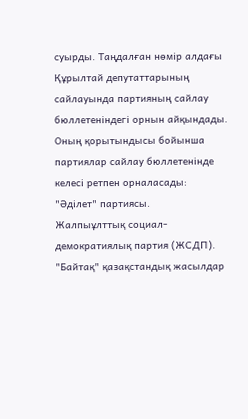суырды. Таңдалған нөмір алдағы Құрылтай депутаттарының сайлауында партияның сайлау бюллетеніндегі орнын айқындады.
Оның қорытындысы бойынша партиялар сайлау бюллетенінде келесі ретпен орналасады:
"Әділет" партиясы.
Жалпыұлттық социал-демократиялық партия (ЖСДП).
"Байтақ" қазақстандық жасылдар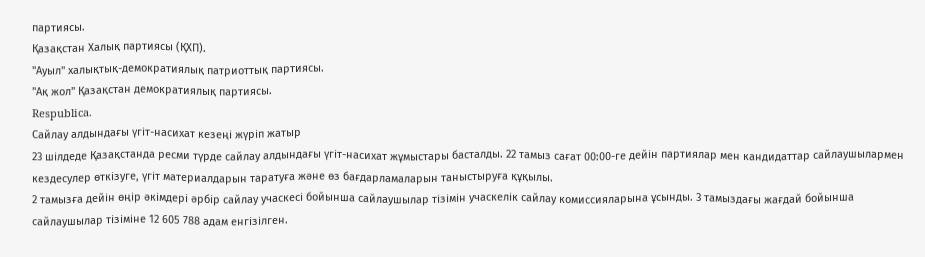партиясы.
Қазақстан Халық партиясы (ҚХП).
"Ауыл" халықтық-демократиялық патриоттық партиясы.
"Ақ жол" Қазақстан демократиялық партиясы.
Respublica.
Сайлау алдындағы үгіт-насихат кезеңі жүріп жатыр
23 шілдеде Қазақстанда ресми түрде сайлау алдындағы үгіт-насихат жұмыстары басталды. 22 тамыз сағат 00:00-ге дейін партиялар мен кандидаттар сайлаушылармен кездесулер өткізуге, үгіт материалдарын таратуға және өз бағдарламаларын таныстыруға құқылы.
2 тамызға дейін өңір әкімдері әрбір сайлау учаскесі бойынша сайлаушылар тізімін учаскелік сайлау комиссияларына ұсынды. 3 тамыздағы жағдай бойынша сайлаушылар тізіміне 12 605 788 адам енгізілген.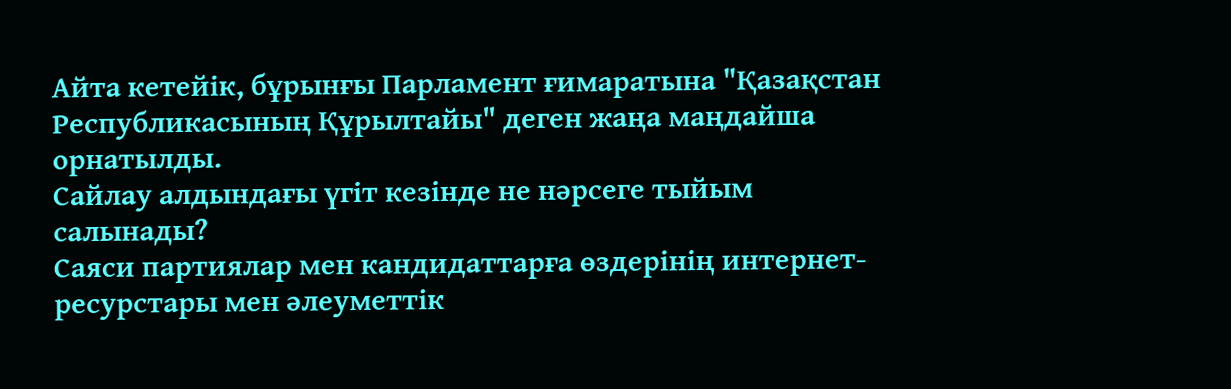Айта кетейік, бұрынғы Парламент ғимаратына "Қазақстан Республикасының Құрылтайы" деген жаңа маңдайша орнатылды.
Сайлау алдындағы үгіт кезінде не нәрсеге тыйым салынады?
Саяси партиялар мен кандидаттарға өздерінің интернет-ресурстары мен әлеуметтік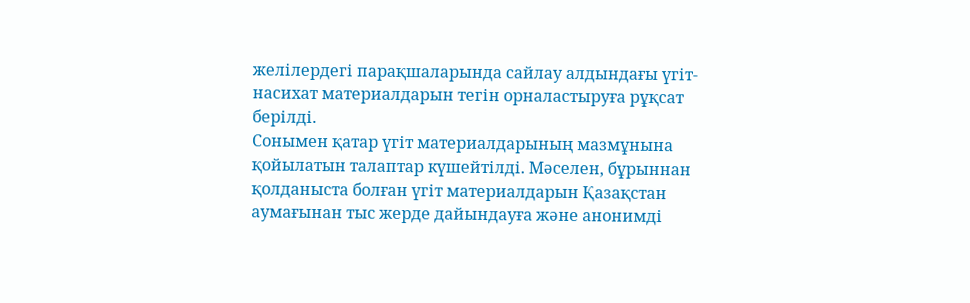желілердегі парақшаларында сайлау алдындағы үгіт-насихат материалдарын тегін орналастыруға рұқсат берілді.
Сонымен қатар үгіт материалдарының мазмұнына қойылатын талаптар күшейтілді. Мәселен, бұрыннан қолданыста болған үгіт материалдарын Қазақстан аумағынан тыс жерде дайындауға және анонимді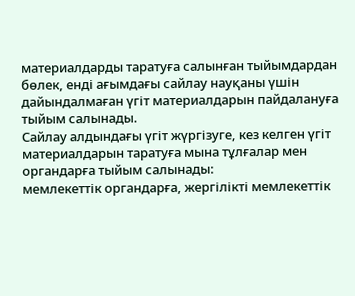материалдарды таратуға салынған тыйымдардан бөлек, енді ағымдағы сайлау науқаны үшін дайындалмаған үгіт материалдарын пайдалануға тыйым салынады.
Сайлау алдындағы үгіт жүргізуге, кез келген үгіт материалдарын таратуға мына тұлғалар мен органдарға тыйым салынады:
мемлекеттік органдарға, жергілікті мемлекеттік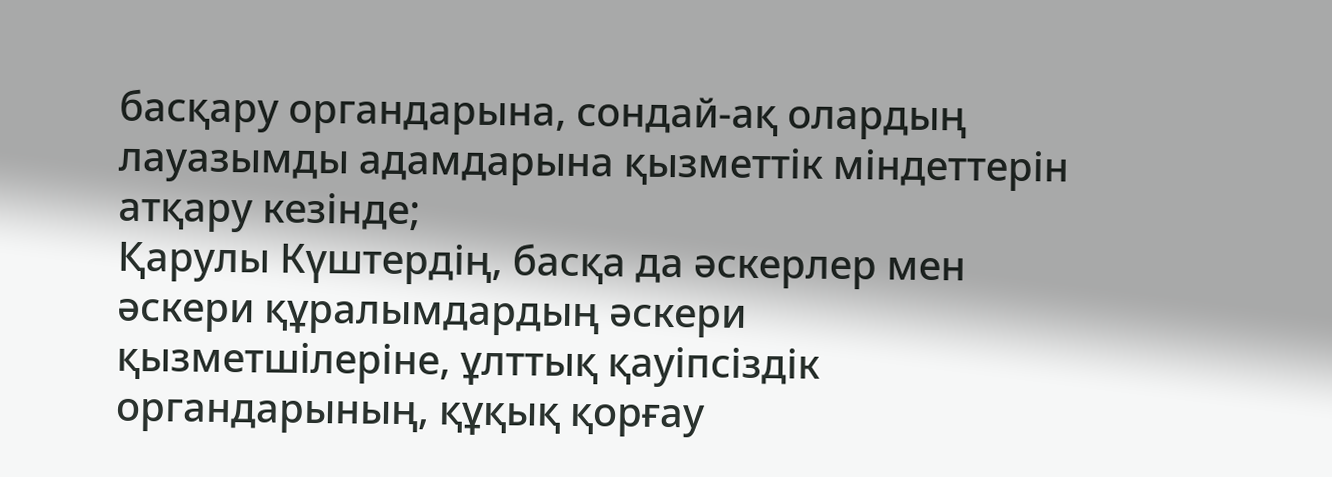басқару органдарына, сондай-ақ олардың лауазымды адамдарына қызметтік міндеттерін атқару кезінде;
Қарулы Күштердің, басқа да әскерлер мен әскери құралымдардың әскери қызметшілеріне, ұлттық қауіпсіздік органдарының, құқық қорғау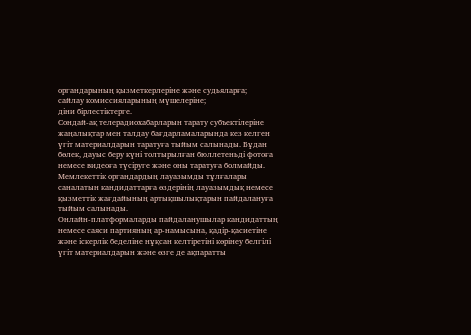органдарының қызметкерлеріне және судьяларға;
сайлау комиссияларының мүшелеріне;
діни бірлестіктерге.
Сондай-ақ телерадиохабарларын тарату субъектілеріне жаңалықтар мен талдау бағдарламаларында кез келген үгіт материалдарын таратуға тыйым салынады. Бұдан бөлек, дауыс беру күні толтырылған бюллетеньді фотоға немесе видеоға түсіруге және оны таратуға болмайды.
Мемлекеттік органдардың лауазымды тұлғалары саналатын кандидаттарға өздерінің лауазымдық немесе қызметтік жағдайының артықшылықтарын пайдалануға тыйым салынады.
Онлайн-платформаларды пайдаланушылар кандидаттың немесе саяси партияның ар-намысына, қадір-қасиетіне және іскерлік беделіне нұқсан келтіретіні көрінеу белгілі үгіт материалдарын және өзге де ақпаратты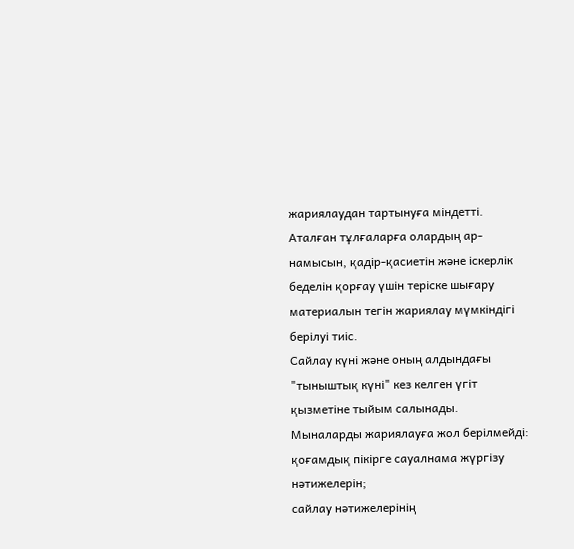жариялаудан тартынуға міндетті. Аталған тұлғаларға олардың ар-намысын, қадір-қасиетін және іскерлік беделін қорғау үшін теріске шығару материалын тегін жариялау мүмкіндігі берілуі тиіс.
Сайлау күні және оның алдындағы "тыныштық күні" кез келген үгіт қызметіне тыйым салынады. Мыналарды жариялауға жол берілмейді:
қоғамдық пікірге сауалнама жүргізу нәтижелерін;
сайлау нәтижелерінің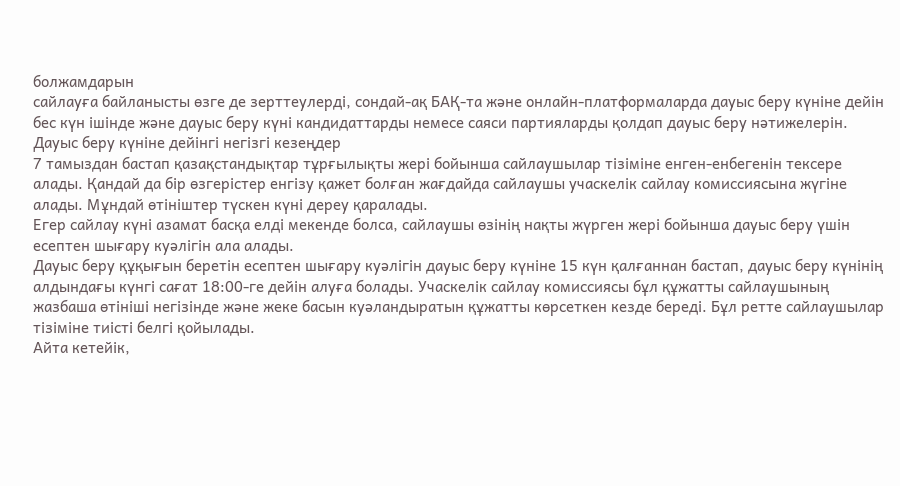болжамдарын
сайлауға байланысты өзге де зерттеулерді, сондай-ақ БАҚ-та және онлайн-платформаларда дауыс беру күніне дейін бес күн ішінде және дауыс беру күні кандидаттарды немесе саяси партияларды қолдап дауыс беру нәтижелерін.
Дауыс беру күніне дейінгі негізгі кезеңдер
7 тамыздан бастап қазақстандықтар тұрғылықты жері бойынша сайлаушылар тізіміне енген-енбегенін тексере алады. Қандай да бір өзгерістер енгізу қажет болған жағдайда сайлаушы учаскелік сайлау комиссиясына жүгіне алады. Мұндай өтініштер түскен күні дереу қаралады.
Егер сайлау күні азамат басқа елді мекенде болса, сайлаушы өзінің нақты жүрген жері бойынша дауыс беру үшін есептен шығару куәлігін ала алады.
Дауыс беру құқығын беретін есептен шығару куәлігін дауыс беру күніне 15 күн қалғаннан бастап, дауыс беру күнінің алдындағы күнгі сағат 18:00-ге дейін алуға болады. Учаскелік сайлау комиссиясы бұл құжатты сайлаушының жазбаша өтініші негізінде және жеке басын куәландыратын құжатты көрсеткен кезде береді. Бұл ретте сайлаушылар тізіміне тиісті белгі қойылады.
Айта кетейік,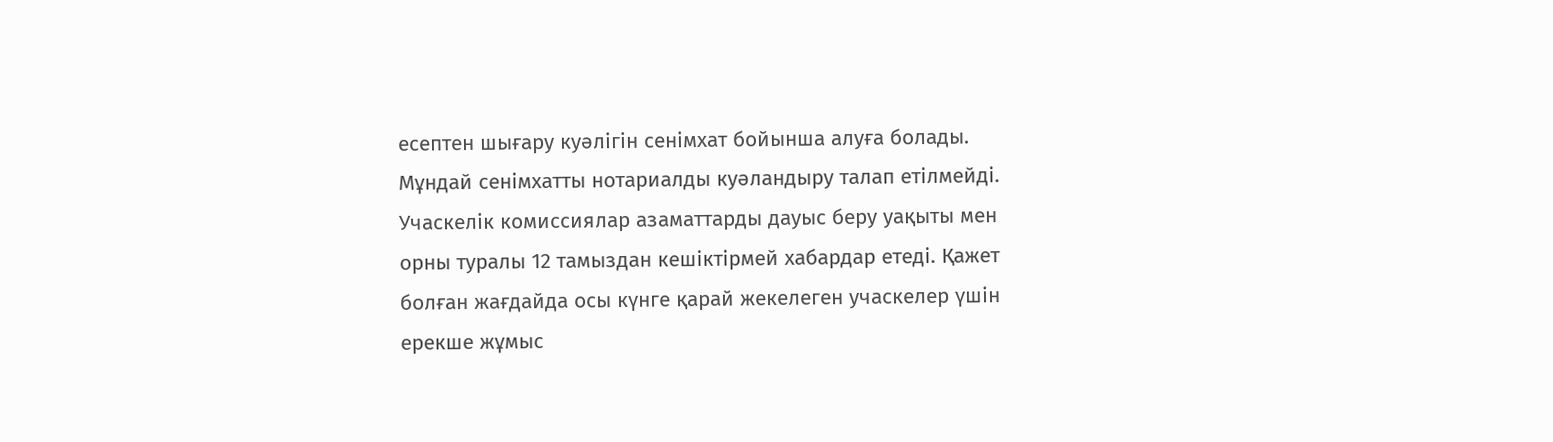есептен шығару куәлігін сенімхат бойынша алуға болады. Мұндай сенімхатты нотариалды куәландыру талап етілмейді.
Учаскелік комиссиялар азаматтарды дауыс беру уақыты мен орны туралы 12 тамыздан кешіктірмей хабардар етеді. Қажет болған жағдайда осы күнге қарай жекелеген учаскелер үшін ерекше жұмыс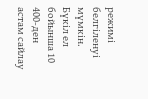режимі белгіленуі мүмкін.
Бүкіл ел бойынша 10 400-ден астам сайлау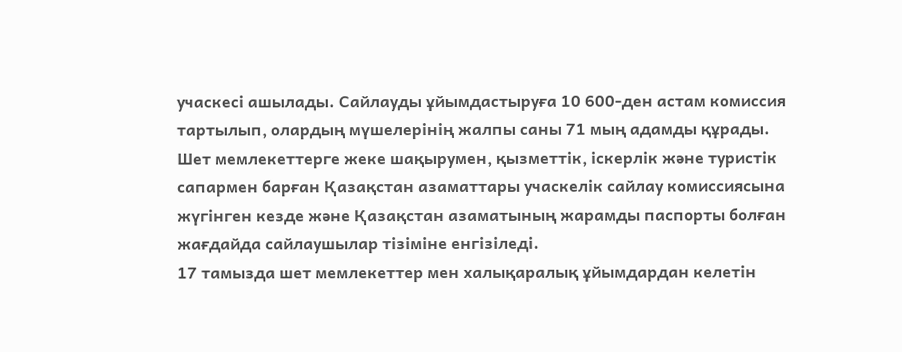учаскесі ашылады. Сайлауды ұйымдастыруға 10 600-ден астам комиссия тартылып, олардың мүшелерінің жалпы саны 71 мың адамды құрады.
Шет мемлекеттерге жеке шақырумен, қызметтік, іскерлік және туристік сапармен барған Қазақстан азаматтары учаскелік сайлау комиссиясына жүгінген кезде және Қазақстан азаматының жарамды паспорты болған жағдайда сайлаушылар тізіміне енгізіледі.
17 тамызда шет мемлекеттер мен халықаралық ұйымдардан келетін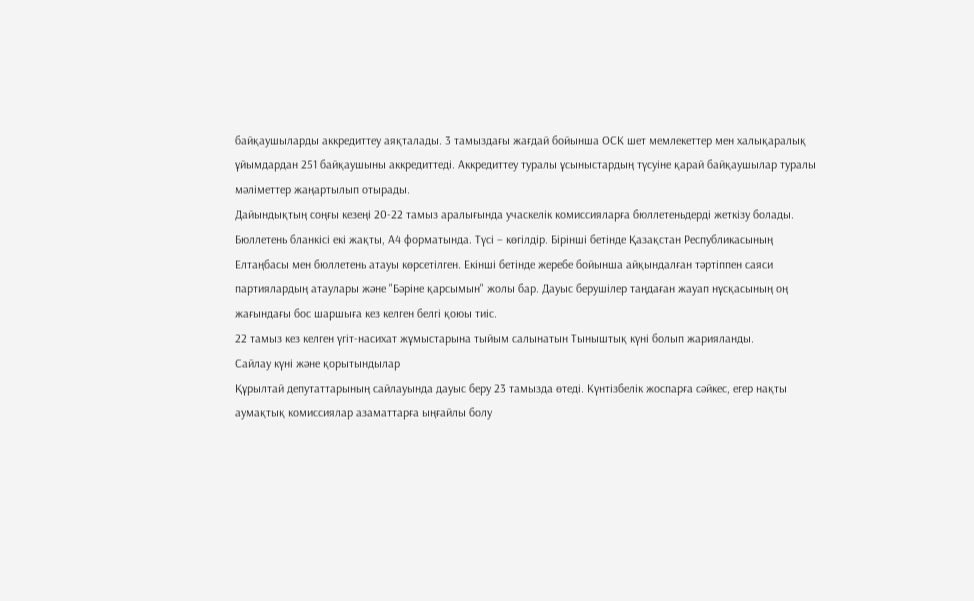байқаушыларды аккредиттеу аяқталады. 3 тамыздағы жағдай бойынша ОСК шет мемлекеттер мен халықаралық ұйымдардан 251 байқаушыны аккредиттеді. Аккредиттеу туралы ұсыныстардың түсуіне қарай байқаушылар туралы мәліметтер жаңартылып отырады.
Дайындықтың соңғы кезеңі 20-22 тамыз аралығында учаскелік комиссияларға бюллетеньдерді жеткізу болады.
Бюллетень бланкісі екі жақты, А4 форматында. Түсі – көгілдір. Бірінші бетінде Қазақстан Республикасының Елтаңбасы мен бюллетень атауы көрсетілген. Екінші бетінде жеребе бойынша айқындалған тәртіппен саяси партиялардың атаулары және "Бәріне қарсымын" жолы бар. Дауыс берушілер таңдаған жауап нұсқасының оң жағындағы бос шаршыға кез келген белгі қоюы тиіс.
22 тамыз кез келген үгіт-насихат жұмыстарына тыйым салынатын Тыныштық күні болып жарияланды.
Сайлау күні және қорытындылар
Құрылтай депутаттарының сайлауында дауыс беру 23 тамызда өтеді. Күнтізбелік жоспарға сәйкес, егер нақты аумақтық комиссиялар азаматтарға ыңғайлы болу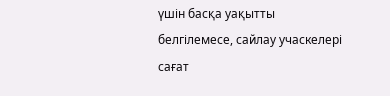үшін басқа уақытты белгілемесе, сайлау учаскелері сағат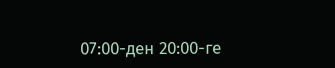07:00-ден 20:00-ге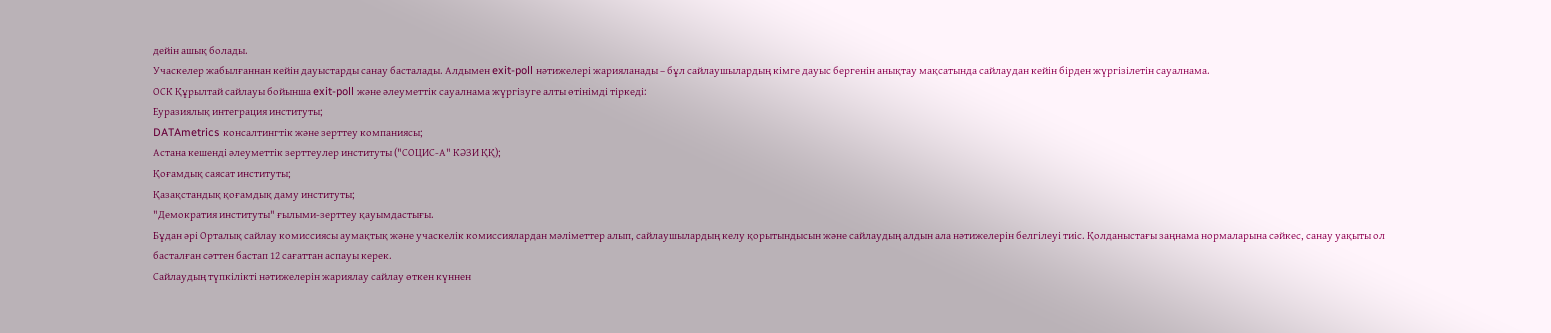дейін ашық болады.
Учаскелер жабылғаннан кейін дауыстарды санау басталады. Алдымен exit-poll нәтижелері жарияланады – бұл сайлаушылардың кімге дауыс бергенін анықтау мақсатында сайлаудан кейін бірден жүргізілетін сауалнама.
ОСК Құрылтай сайлауы бойынша exit-poll және әлеуметтік сауалнама жүргізуге алты өтінімді тіркеді:
Еуразиялық интеграция институты;
DATAmetrics консалтингтік және зерттеу компаниясы;
Астана кешенді әлеуметтік зерттеулер институты ("СОЦИС-А" КӘЗИ ҚҚ);
Қоғамдық саясат институты;
Қазақстандық қоғамдық даму институты;
"Демократия институты" ғылыми-зерттеу қауымдастығы.
Бұдан әрі Орталық сайлау комиссиясы аумақтық және учаскелік комиссиялардан мәліметтер алып, сайлаушылардың келу қорытындысын және сайлаудың алдын ала нәтижелерін белгілеуі тиіс. Қолданыстағы заңнама нормаларына сәйкес, санау уақыты ол басталған сәттен бастап 12 сағаттан аспауы керек.
Сайлаудың түпкілікті нәтижелерін жариялау сайлау өткен күннен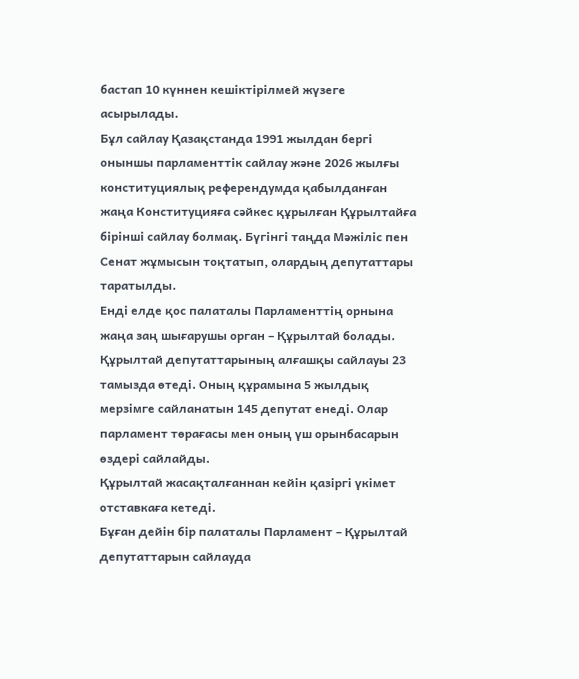бастап 10 күннен кешіктірілмей жүзеге асырылады.
Бұл сайлау Қазақстанда 1991 жылдан бергі оныншы парламенттік сайлау және 2026 жылғы конституциялық референдумда қабылданған жаңа Конституцияға сәйкес құрылған Құрылтайға бірінші сайлау болмақ. Бүгінгі таңда Мәжіліс пен Сенат жұмысын тоқтатып, олардың депутаттары таратылды.
Енді елде қос палаталы Парламенттің орнына жаңа заң шығарушы орган – Құрылтай болады.
Құрылтай депутаттарының алғашқы сайлауы 23 тамызда өтеді. Оның құрамына 5 жылдық мерзімге сайланатын 145 депутат енеді. Олар парламент төрағасы мен оның үш орынбасарын өздері сайлайды.
Құрылтай жасақталғаннан кейін қазіргі үкімет отставкаға кетеді.
Бұған дейін бір палаталы Парламент – Құрылтай депутаттарын сайлауда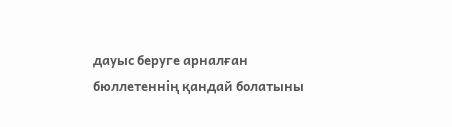дауыс беруге арналған бюллетеннің қандай болатыны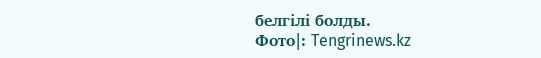белгілі болды.
Фото|: Tengrinews.kz